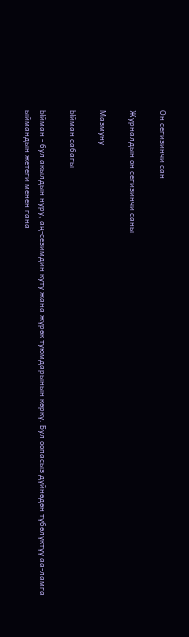Он сегизинчи сан

Журналдын он сегизинчи саны

Мазмуну

Ыйман сабагы

Ыйман - бул акылдын нуру, аң-сезимдин куту жана жүрөк туюмдарынын көркү. Бул оопасыз дүйнөдөн түбөлүктүү аа-ламга ыймандын жетеги менен гана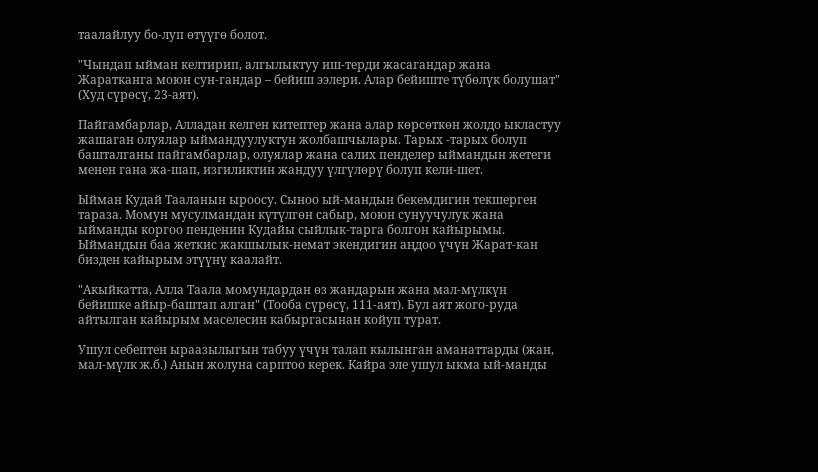таалайлуу бо-луп өтүүгө болот.

"Чындап ыйман келтирип, алгылыктуу иш-терди жасагандар жана Жаратканга моюн сун-гандар – бейиш ээлери. Алар бейиште түбөлүк болушат" (Худ сүрөсү, 23-аят).

Пайгамбарлар, Алладан келген китептер жана алар көрсөткөн жолдо ыкластуу жашаган олуялар ыймандуулуктун жолбашчылары. Тарых -тарых болуп башталганы пайгамбарлар, олуялар жана салих пенделер ыймандын жетеги менен гана жа-шап, изгиликтин жандуу үлгүлөрү болуп кели-шет.

Ыйман Кудай Тааланын ыроосу. Сыноо ый-мандын бекемдигин текшерген тараза. Момун мусулмандан күтүлгөн сабыр, моюн сунуучулук жана ыйманды коргоо пенденин Кудайы сыйлык-тарга болгон кайырымы. Ыймандын баа жеткис жакшылык-немат экендигин аңдоо үчүн Жарат-кан бизден кайырым этүүнү каалайт.

"Акыйкатта, Алла Таала момундардан өз жандарын жана мал-мүлкүн бейишке айыр-баштап алган" (Тооба сүрөсү, 111-аят). Бул аят жого-руда айтылган кайырым маселесин кабыргасынан койуп турат.

Ушул себептен ыраазылыгын табуу үчүн талап кылынган аманаттарды (жан, мал-мүлк ж.б.) Анын жолуна сарптоо керек. Кайра эле ушул ыкма ый-манды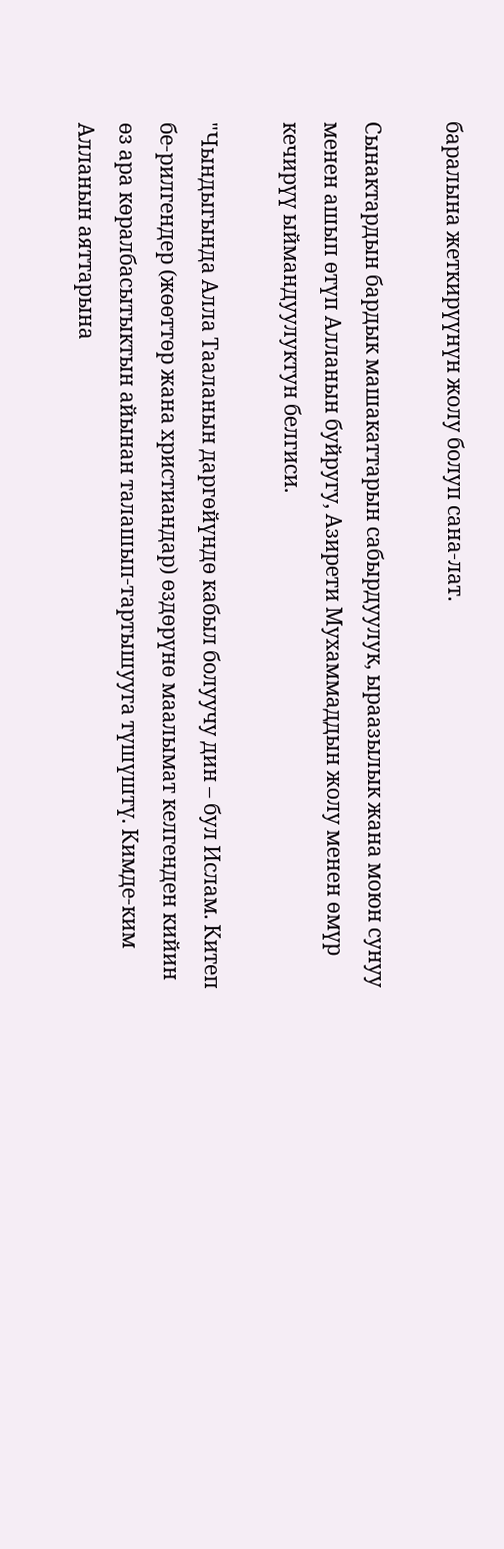баралына жеткирүүнүн жолу болуп сана-лат.

Сынактардын бардык машакаттарын сабырдуулук, ыраазылык жана моюн сунуу менен ашып өтүп Алланын буйругу, Азирети Мухаммаддын жолу менен өмүр кечирүү ыймандуулуктун белгиси.

"Чындыгында Алла Тааланын даргөйүндө кабыл болуучу дин – бул Ислам. Китеп бе-рилгендер (жөөттөр жана христиандар) өздөрүнө маалымат келгенден кийин өз ара көралбасытыктын айынан талашып-тартышууга түшүштү. Кимде-ким Алланын аяттарына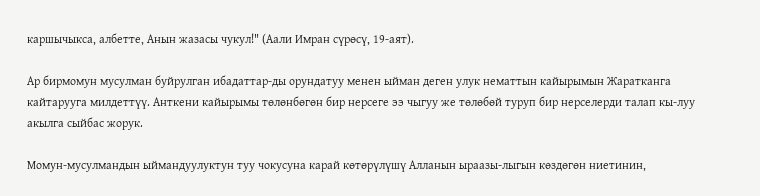каршычыкса, албетте, Анын жазасы чукул!" (Аали Имран сүрөсү, 19-аят).

Ар бирмомун мусулман буйрулган ибадаттар-ды орундатуу менен ыйман деген улук нематтын кайырымын Жаратканга кайтарууга милдеттүү. Анткени кайырымы төлөнбөгөн бир нерсеге ээ чыгуу же төлөбөй туруп бир нерселерди талап кы-луу акылга сыйбас жорук.

Момун-мусулмандын ыймандуулуктун туу чокусуна карай көтөрүлүшү Алланын ыраазы-лыгын көздөгөн ниетинин,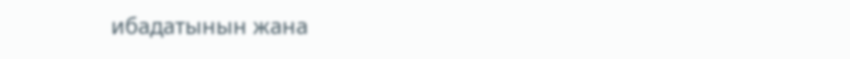ибадатынын жана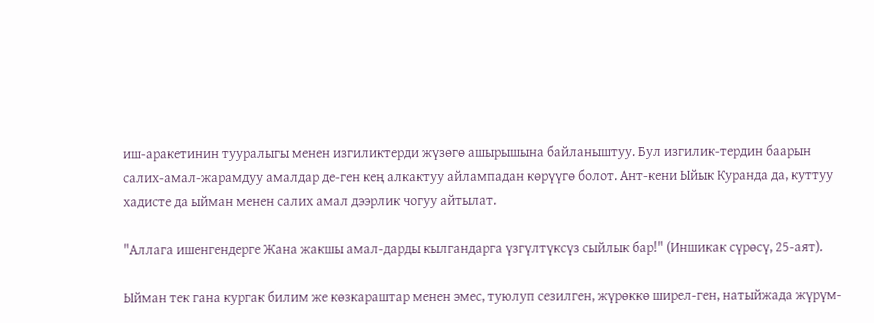иш-аракетинин тууралыгы менен изгиликтерди жүзөгө ашырышына байланыштуу. Бул изгилик-тердин баарын салих-амал-жарамдуу амалдар де-ген кең алкактуу айлампадан көрүүгө болот. Ант-кени Ыйык Куранда да, куттуу хадисте да ыйман менен салих амал дээрлик чогуу айтылат.

"Аллага ишенгендерге Жана жакшы амал-дарды кылгандарга үзгүлтүксүз сыйлык бар!" (Иншикак сүрөсү, 25-аят).

Ыйман тек гана кургак билим же көзкараштар менен эмес, туюлуп сезилген, жүрөккө ширел-ген, натыйжада жүрүм-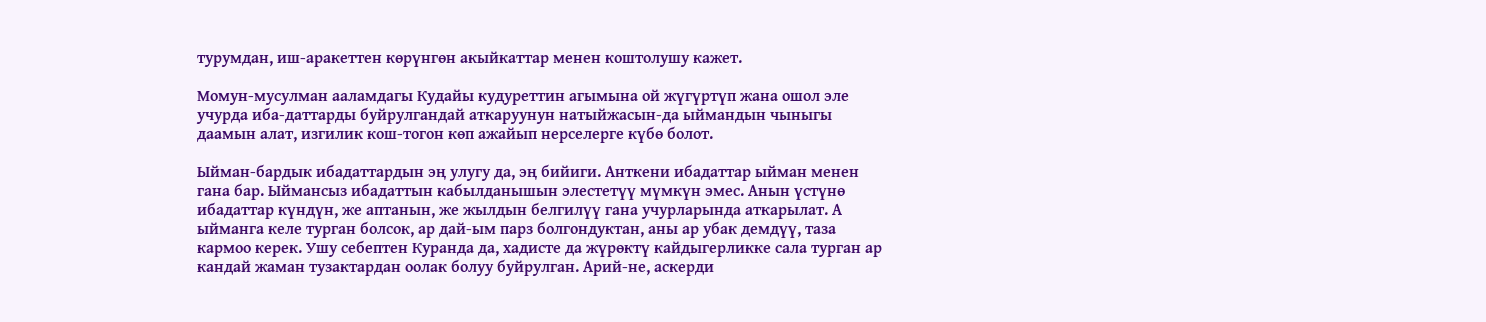турумдан, иш-аракеттен көрүнгөн акыйкаттар менен коштолушу кажет.

Момун-мусулман ааламдагы Кудайы кудуреттин агымына ой жүгүртүп жана ошол эле учурда иба-даттарды буйрулгандай аткаруунун натыйжасын-да ыймандын чыныгы даамын алат, изгилик кош-тогон көп ажайып нерселерге күбө болот.

Ыйман-бардык ибадаттардын эң улугу да, эң бийиги. Анткени ибадаттар ыйман менен гана бар. Ыймансыз ибадаттын кабылданышын элестетүү мүмкүн эмес. Анын үстүнө ибадаттар күндүн, же аптанын, же жылдын белгилүү гана учурларында аткарылат. А ыйманга келе турган болсок, ар дай-ым парз болгондуктан, аны ар убак демдүү, таза кармоо керек. Ушу себептен Куранда да, хадисте да жүрөктү кайдыгерликке сала турган ар кандай жаман тузактардан оолак болуу буйрулган. Арий-не, аскерди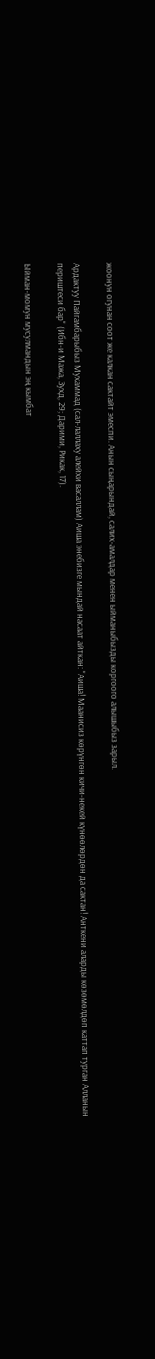жоонун огунан соот же калкан сактайт эмеспи. Анын сыңарындай, салих-амалдар менен ыйманыбызды коргоого алышыбыз зарыл.

Ардактуу Пайгамбарыбыз Мухаммад (сал-лаллаху алейхи васаллам) Аиша энебизге мындай насаат айткан: "Аиша! Маанисиз көрүнгөн кичи-некей күнөөлөрдөн да сактан! Анткени аларды көзөмөлдөп каттап турган Алланын периштеси бар" (Ибн-и Мажа, Зухд, 29; Дарими, Рикак, 17).

Ыйман-момун мусулмандын эң кымбат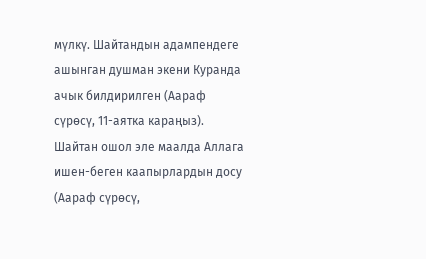мүлкү. Шайтандын адампендеге ашынган душман экени Куранда ачык билдирилген (Аараф сүрөсү, 11-аятка караңыз). Шайтан ошол эле маалда Аллага ишен-беген каапырлардын досу (Аараф сүрөсү,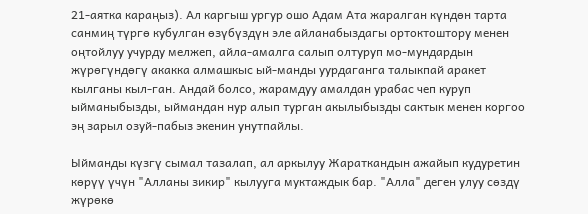21-аятка караңыз). Ал каргыш ургур ошо Адам Ата жаралган күндөн тарта санмиң түргө кубулган өзүбүздүн эле айланабыздагы ортоктоштору менен оңтойлуу учурду мелжеп, айла-амалга салып олтуруп мо-мундардын жүрөгүндөгү акакка алмашкыс ый-манды уурдаганга талыкпай аракет кылганы кыл-ган. Андай болсо, жарамдуу амалдан урабас чеп куруп ыйманыбызды, ыймандан нур алып турган акылыбызды сактык менен коргоо эң зарыл озуй-пабыз экенин унутпайлы.

Ыйманды күзгү сымал тазалап, ал аркылуу Жараткандын ажайып кудуретин көрүү үчүн "Алланы зикир" кылууга муктаждык бар. "Алла" деген улуу сөздү жүрөкө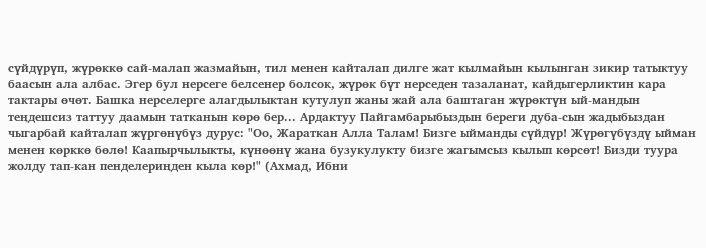сүйдүрүп, жүрөккө сай-малап жазмайын, тил менен кайталап дилге жат кылмайын кылынган зикир татыктуу баасын ала албас. Эгер бул нерсеге белсенер болсок, жүрөк бүт нерседен тазаланат, кайдыгерликтин кара тактары өчөт. Башка нерселерге алагдылыктан кутулуп жаны жай ала баштаган жүрөктүн ый-мандын теңдешсиз таттуу даамын татканын көрө бер... Ардактуу Пайгамбарыбыздын береги дуба-сын жадыбыздан чыгарбай кайталап жүргөнүбүз дурус: "Оо, Жараткан Алла Талам! Бизге ыйманды сүйдүр! Жүрөгүбүздү ыйман менен көрккө бөлө! Каапырчылыкты, күнөөнү жана бузукулукту бизге жагымсыз кылып көрсөт! Бизди туура жолду тап-кан пенделериңден кыла көр!" (Ахмад, Ибни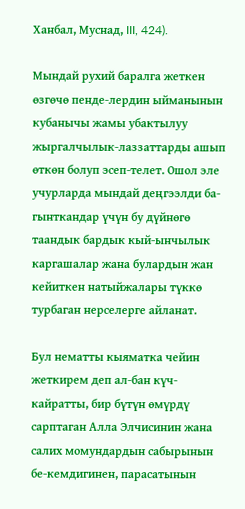Ханбал, Муснад, III, 424).

Мындай рухий баралга жеткен өзгөчө пенде-лердин ыйманынын кубанычы жамы убактылуу жыргалчылык-лаззаттарды ашып өткөн болуп эсеп-телет. Ошол эле учурларда мындай деңгээлди ба-гынткандар үчүн бу дүйнөгө таандык бардык кый-ынчылык каргашалар жана булардын жан кейиткен натыйжалары түккө турбаган нерселерге айланат.

Бул нематты кыяматка чейин жеткирем деп ал-бан күч-кайратты, бир бүтүн өмүрдү сарптаган Алла Элчисинин жана салих момундардын сабырынын бе-кемдигинен, парасатынын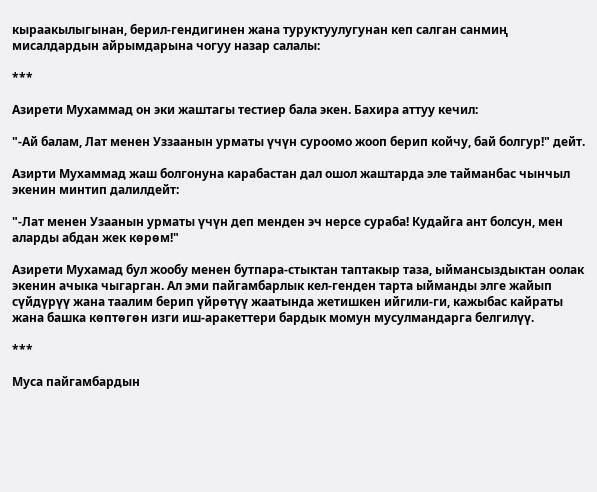кыраакылыгынан, берил-гендигинен жана туруктуулугунан кеп салган санмиң мисалдардын айрымдарына чогуу назар салалы:

***

Азирети Мухаммад он эки жаштагы тестиер бала экен. Бахира аттуу кечил:

"-Ай балам, Лат менен Уззаанын урматы үчүн суроомо жооп берип койчу, бай болгур!" дейт.

Азирти Мухаммад жаш болгонуна карабастан дал ошол жаштарда эле тайманбас чынчыл экенин минтип далилдейт:

"-Лат менен Узаанын урматы үчүн деп менден эч нерсе сураба! Кудайга ант болсун, мен аларды абдан жек көрөм!"

Азирети Мухамад бул жообу менен бутпара-стыктан таптакыр таза, ыймансыздыктан оолак экенин ачыка чыгарган. Ал эми пайгамбарлык кел-генден тарта ыйманды элге жайып сүйдүрүү жана таалим берип үйрөтүү жаатында жетишкен ийгили-ги, кажыбас кайраты жана башка көптөгөн изги иш-аракеттери бардык момун мусулмандарга белгилүү.

***

Муса пайгамбардын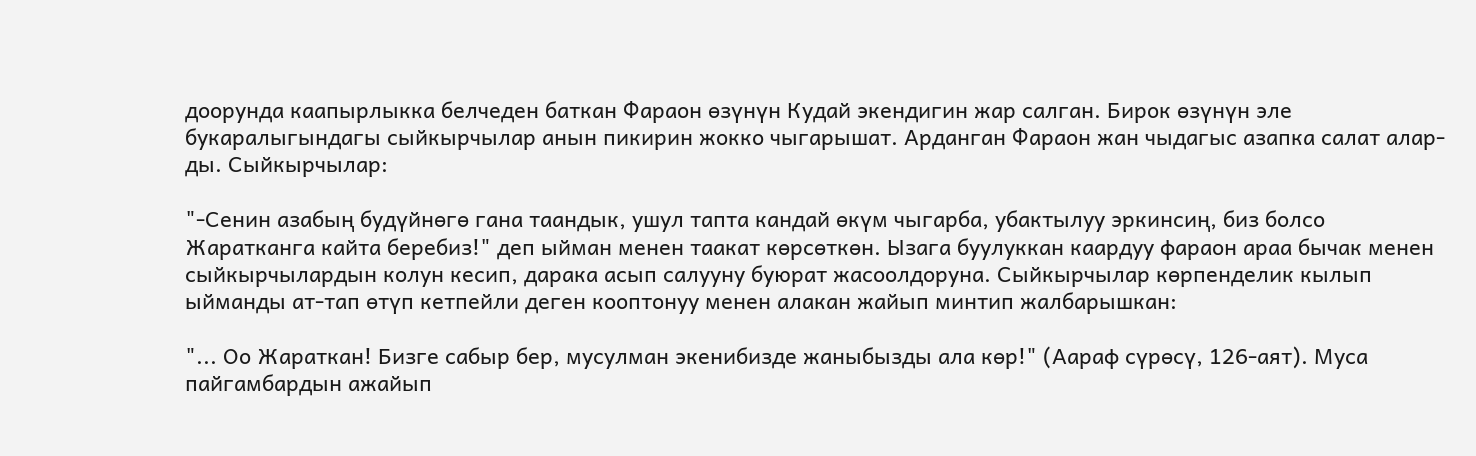доорунда каапырлыкка белчеден баткан Фараон өзүнүн Кудай экендигин жар салган. Бирок өзүнүн эле букаралыгындагы сыйкырчылар анын пикирин жокко чыгарышат. Арданган Фараон жан чыдагыс азапка салат алар-ды. Сыйкырчылар:

"-Сенин азабың будүйнөгө гана таандык, ушул тапта кандай өкүм чыгарба, убактылуу эркинсиң, биз болсо Жаратканга кайта беребиз!" деп ыйман менен таакат көрсөткөн. Ызага буулуккан каардуу фараон араа бычак менен сыйкырчылардын колун кесип, дарака асып салууну буюрат жасоолдоруна. Сыйкырчылар көрпенделик кылып ыйманды ат-тап өтүп кетпейли деген кооптонуу менен алакан жайып минтип жалбарышкан:

"... Оо Жараткан! Бизге сабыр бер, мусулман экенибизде жаныбызды ала көр!" (Аараф сүрөсү, 126-аят). Муса пайгамбардын ажайып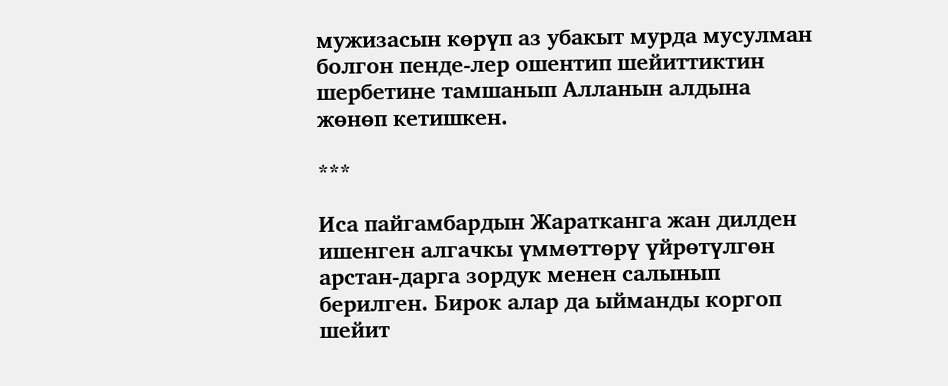мужизасын көрүп аз убакыт мурда мусулман болгон пенде-лер ошентип шейиттиктин шербетине тамшанып Алланын алдына жөнөп кетишкен.

***

Иса пайгамбардын Жаратканга жан дилден ишенген алгачкы үммөттөрү үйрөтүлгөн арстан-дарга зордук менен салынып берилген. Бирок алар да ыйманды коргоп шейит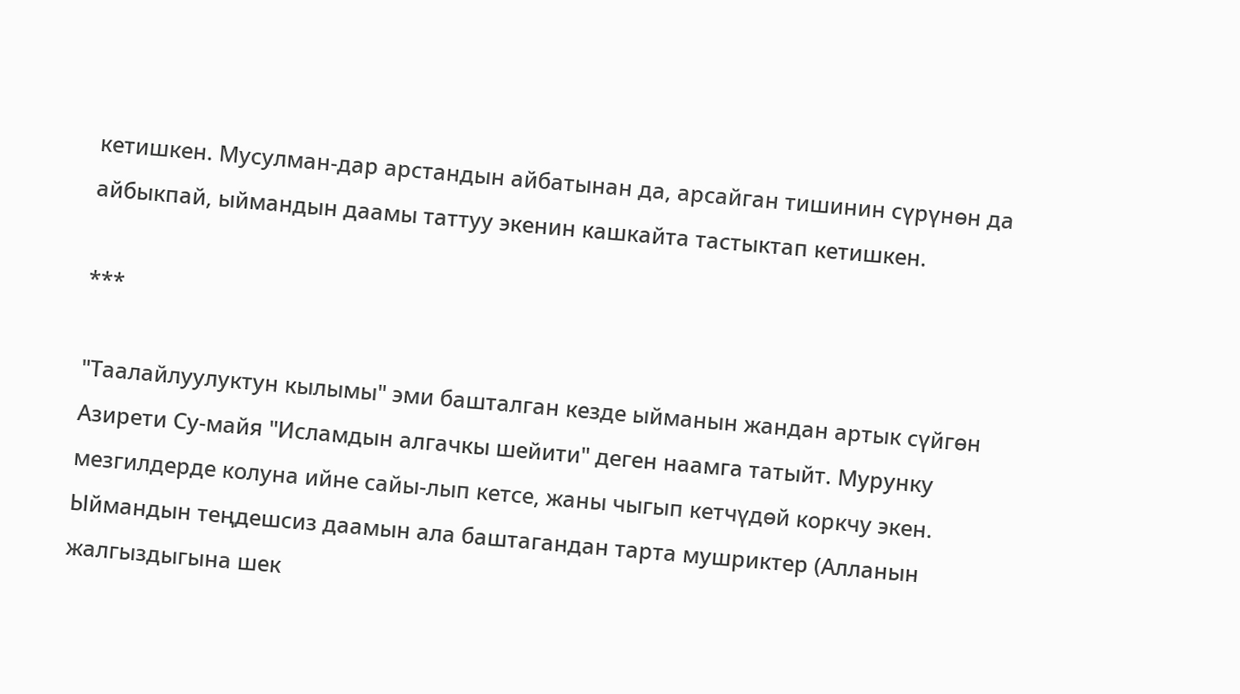кетишкен. Мусулман-дар арстандын айбатынан да, арсайган тишинин сүрүнөн да айбыкпай, ыймандын даамы таттуу экенин кашкайта тастыктап кетишкен.

***

"Таалайлуулуктун кылымы" эми башталган кезде ыйманын жандан артык сүйгөн Азирети Су-майя "Исламдын алгачкы шейити" деген наамга татыйт. Мурунку мезгилдерде колуна ийне сайы-лып кетсе, жаны чыгып кетчүдөй коркчу экен. Ыймандын теңдешсиз даамын ала баштагандан тарта мушриктер (Алланын жалгыздыгына шек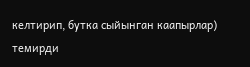келтирип, бутка сыйынган каапырлар) темирди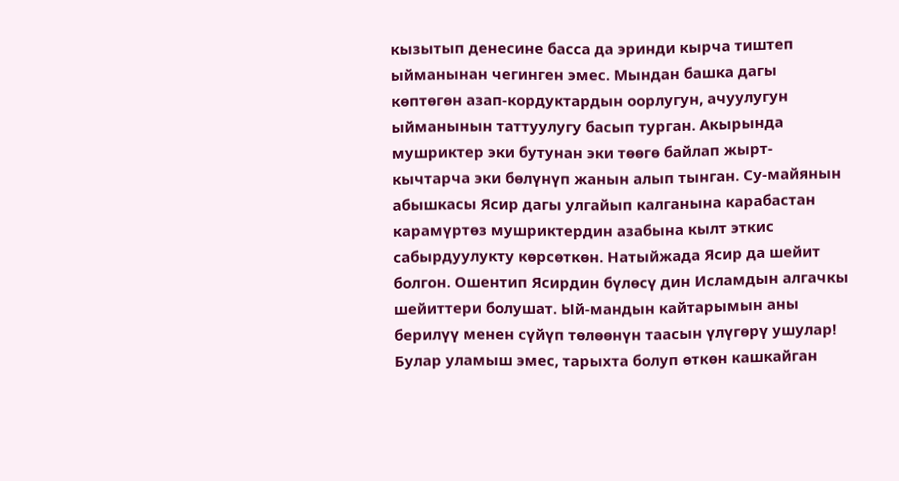кызытып денесине басса да эринди кырча тиштеп ыйманынан чегинген эмес. Мындан башка дагы көптөгөн азап-кордуктардын оорлугун, ачуулугун ыйманынын таттуулугу басып турган. Акырында мушриктер эки бутунан эки төөгө байлап жырт- кычтарча эки бөлүнүп жанын алып тынган. Су-майянын абышкасы Ясир дагы улгайып калганына карабастан карамүртөз мушриктердин азабына кылт эткис сабырдуулукту көрсөткөн. Натыйжада Ясир да шейит болгон. Ошентип Ясирдин бүлөсү дин Исламдын алгачкы шейиттери болушат. Ый-мандын кайтарымын аны берилүү менен сүйүп төлөөнүн таасын үлүгөрү ушулар! Булар уламыш эмес, тарыхта болуп өткөн кашкайган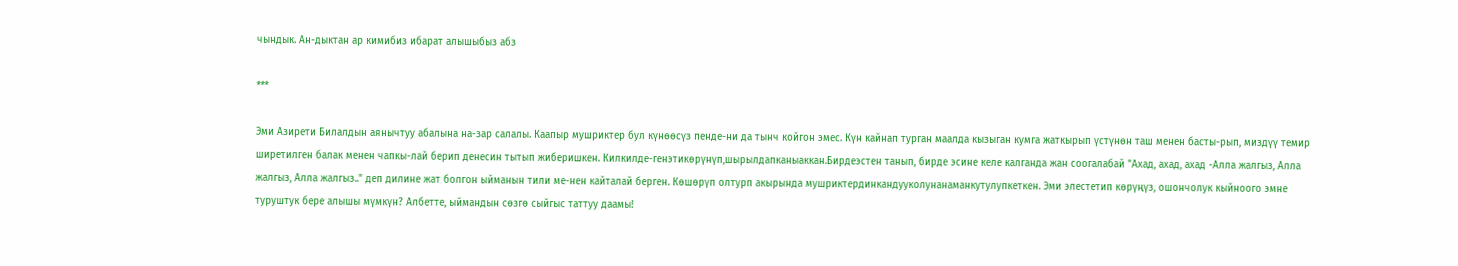чындык. Ан-дыктан ар кимибиз ибарат алышыбыз абз

***

Эми Азирети Билалдын аянычтуу абалына на-зар салалы. Каапыр мушриктер бул күнөөсүз пенде-ни да тынч койгон эмес. Күн кайнап турган маалда кызыган кумга жаткырып үстүнөн таш менен басты-рып, миздүү темир ширетилген балак менен чапкы-лай берип денесин тытып жиберишкен. Килкилде-генэтикөрүнүп,шырылдапканыаккан.Бирдеэстен танып, бирде эсине келе калганда жан соогалабай "Ахад, ахад, ахад -Алла жалгыз, Алла жалгыз, Алла жалгыз.." деп дилине жат болгон ыйманын тили ме-нен кайталай берген. Көшөрүп олтурп акырында мушриктердинкандууколунанаманкутулупкеткен. Эми элестетип көрүңүз, ошончолук кыйноого эмне туруштук бере алышы мүмкүн? Албетте, ыймандын сөзгө сыйгыс таттуу даамы!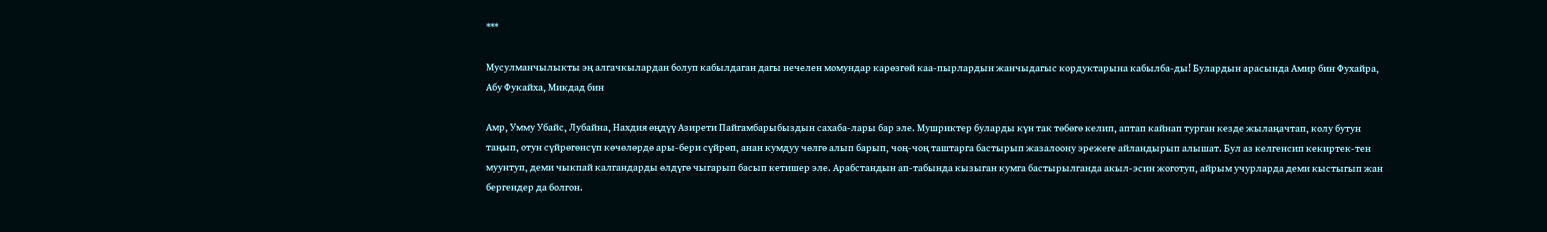***

Мусулманчылыкты эң алгачкылардан болуп кабылдаган дагы нечелен момундар карөзгөй каа-пырлардын жанчыдагыс кордуктарына кабылба-ды! Булардын арасында Амир бин Фухайра, Абу Фукайха, Микдад бин

Амр, Умму Убайс, Лубайна, Нахдия өңдүү Азирети Пайгамбарыбыздын сахаба-лары бар эле. Мушриктер буларды күн так төбөгө келип, аптап кайнап турган кезде жылаңачтап, колу бутун таңып, отун сүйрөгөнсүп көчөлөрдө ары-бери сүйрөп, анан кумдуу чөлгө алып барып, чоң-чоң таштарга бастырып жазалоону эрежеге айландырып алышат. Бул аз келгенсип кекиртек-тен муунтуп, деми чыкпай калгандарды өлдүгө чыгарып басып кетишер эле. Арабстандын ап-табында кызыган кумга бастырылганда акыл-эсин жоготуп, айрым учурларда деми кыстыгып жан бергендер да болгон.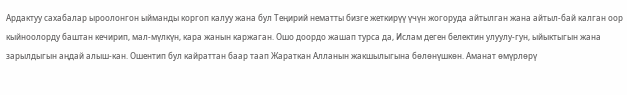Ардактуу сахабалар ыроолонгон ыйманды коргоп калуу жана бул Теңирий нематты бизге жеткирүү үчүн жогоруда айтылган жана айтыл-бай калган оор кыйноолорду баштан кечирип, мал-мүлкүн, кара жанын каржаган. Ошо доордо жашап турса да, Ислам деген белектин улуулу-гун, ыйыктыгын жана зарылдыгын аңдай алыш-кан. Ошентип бул кайраттан баар таап Жараткан Алланын жакшылыгына бөлөнүшкөн. Аманат өмүрлөрү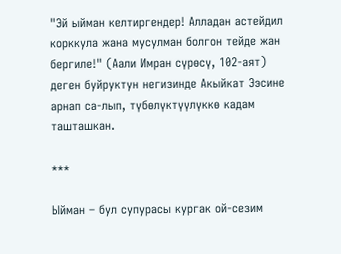"Эй ыйман келтиргендер! Алладан астейдил корккула жана мусулман болгон тейде жан бергиле!" (Аали Имран сүрөсү, 102-аят) деген буйруктун негизинде Акыйкат Ээсине арнап са-лып, түбөлүктүүлүккө кадам ташташкан.

***

Ыйман – бул супурасы кургак ой-сезим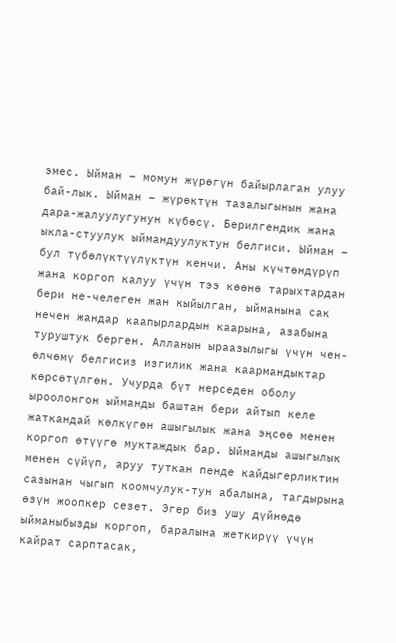эмес. Ыйман – момун жүрөгүн байырлаган улуу бай-лык. Ыйман – жүрөктүн тазалыгынын жана дара-жалуулугунун күбөсү. Берилгендик жана ыкла-стуулук ыймандуулуктун белгиси. Ыйман – бул түбөлүктүүлүктүн кенчи. Аны күчтөндүрүп жана коргоп калуу үчүн тээ көөнө тарыхтардан бери не-челеген жан кыйылган, ыйманына сак нечен жандар каапырлардын каарына, азабына туруштук берген. Алланын ыраазылыгы үчүн чен-өлчөмү белгисиз изгилик жана каармандыктар көрсөтүлгөн. Учурда бүт нерседен оболу ыроолонгон ыйманды баштан бери айтып келе жаткандай көлкүгөн ашыгылык жана эңсөө менен коргоп өтүүгө муктаждык бар. Ыйманды ашыгылык менен сүйүп, аруу туткан пенде кайдыгерликтин сазынан чыгып коомчулук-тун абалына, тагдырына өзүн жоопкер сезет. Эгер биз ушу дүйнөдө ыйманыбызды коргоп, баралына жеткирүү үчүн кайрат сарптасак,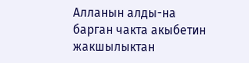Алланын алды-на барган чакта акыбетин жакшылыктан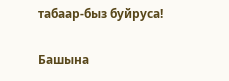табаар-быз буйруса!

Башына